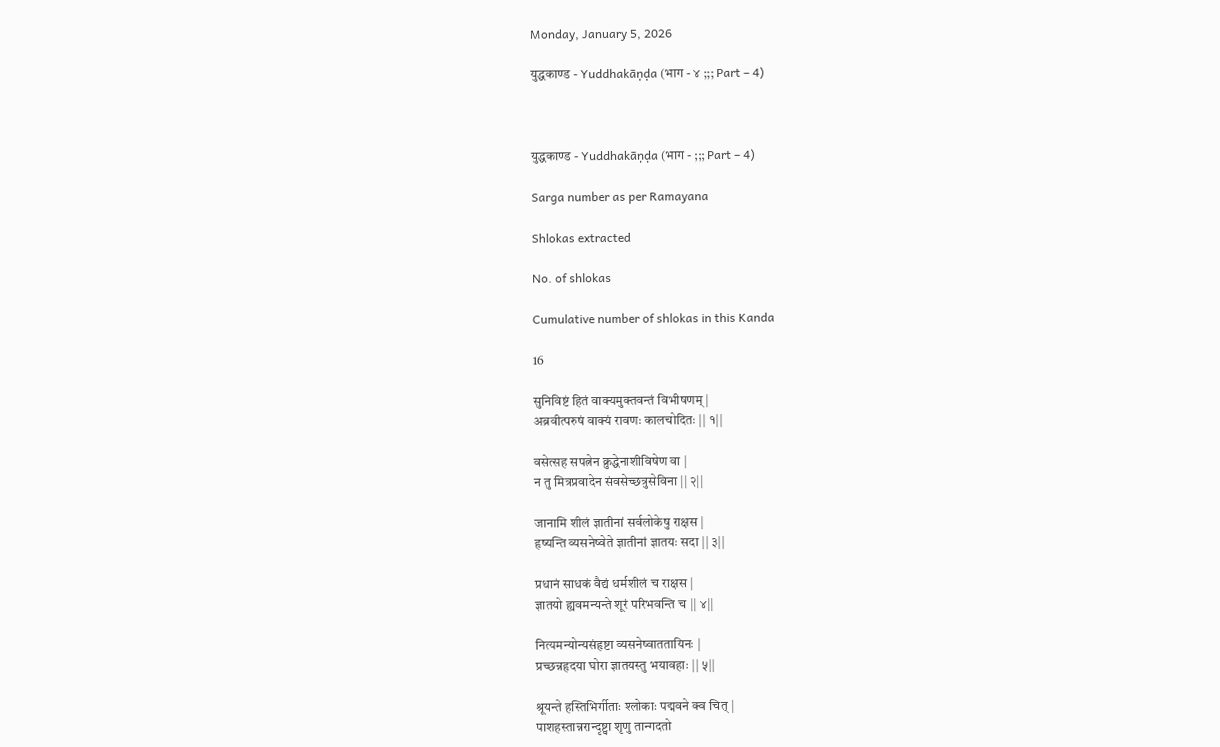Monday, January 5, 2026

युद्धकाण्ड - Yuddhakāṇḍa (भाग - ४ ;;; Part – 4)



युद्धकाण्ड - Yuddhakāṇḍa (भाग - ;;; Part – 4)

Sarga number as per Ramayana

Shlokas extracted

No. of shlokas

Cumulative number of shlokas in this Kanda

16

सुनिविष्टं हितं वाक्यमुक्तवन्तं विभीषणम् |
अब्रवीत्परुषं वाक्यं रावणः कालचोदितः || १||

वसेत्सह सपत्नेन क्रुद्धेनाशीविषेण वा |
न तु मित्रप्रवादेन संवसेच्छत्रुसेविना || २||

जानामि शीलं ज्ञातीनां सर्वलोकेषु राक्षस |
हृष्यन्ति व्यसनेष्वेते ज्ञातीनां ज्ञातयः सदा || ३||

प्रधानं साधकं वैद्यं धर्मशीलं च राक्षस |
ज्ञातयो ह्यवमन्यन्ते शूरं परिभवन्ति च || ४||

नित्यमन्योन्यसंहृष्टा व्यसनेष्वाततायिनः |
प्रच्छन्नहृदया घोरा ज्ञातयस्तु भयावहाः || ५||

श्रूयन्ते हस्तिभिर्गीताः श्लोकाः पद्मवने क्व चित् |
पाशहस्तान्नरान्दृष्ट्वा शृणु तान्गदतो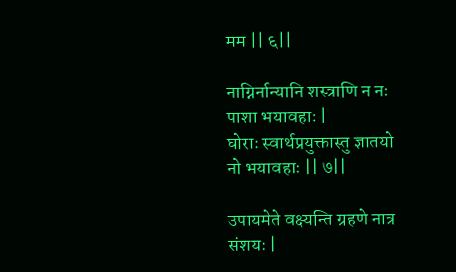मम || ६||

नाग्निर्नान्यानि शस्त्राणि न नः पाशा भयावहाः |
घोराः स्वार्थप्रयुक्तास्तु ज्ञातयो नो भयावहाः || ७||

उपायमेते वक्ष्यन्ति ग्रहणे नात्र संशयः |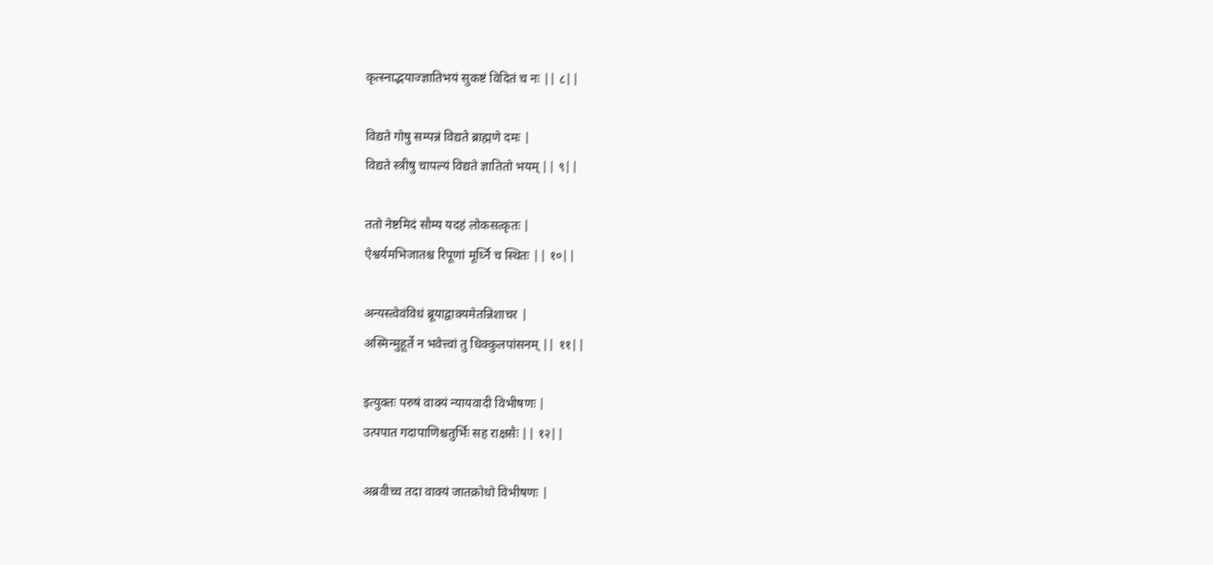कृत्स्नाद्भयाज्ज्ञातिभयं सुकष्टं विदितं च नः || ८||

विद्यते गोषु सम्पन्नं विद्यते ब्राह्मणे दमः |
विद्यते स्त्रीषु चापल्यं विद्यते ज्ञातितो भयम् || ९||

ततो नेष्टमिदं सौम्य यदहं लोकसत्कृतः |
ऐश्वर्यमभिजातश्च रिपूणां मूर्ध्नि च स्थितः || १०||

अन्यस्त्वेवंविधं ब्रूयाद्वाक्यमेतन्निशाचर |
अस्मिन्मुहूर्ते न भवेत्त्वां तु धिक्कुलपांसनम् || ११||

इत्युक्तः परुषं वाक्यं न्यायवादी विभीषणः |
उत्पपात गदापाणिश्चतुर्भिः सह राक्षसैः || १२||

अब्रवीच्च तदा वाक्यं जातक्रोधो विभीषणः |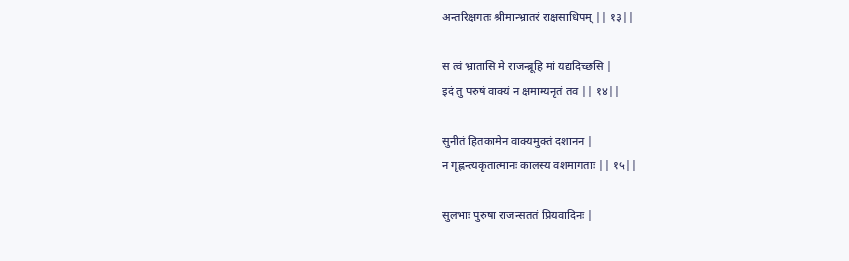अन्तरिक्षगतः श्रीमान्भ्रातरं राक्षसाधिपम् || १३||

स त्वं भ्रातासि मे राजन्ब्रूहि मां यद्यदिच्छसि |
इदं तु परुषं वाक्यं न क्षमाम्यनृतं तव || १४||

सुनीतं हितकामेन वाक्यमुक्तं दशानन |
न गृह्णन्त्यकृतात्मानः कालस्य वशमागताः || १५||

सुलभाः पुरुषा राजन्सततं प्रियवादिनः |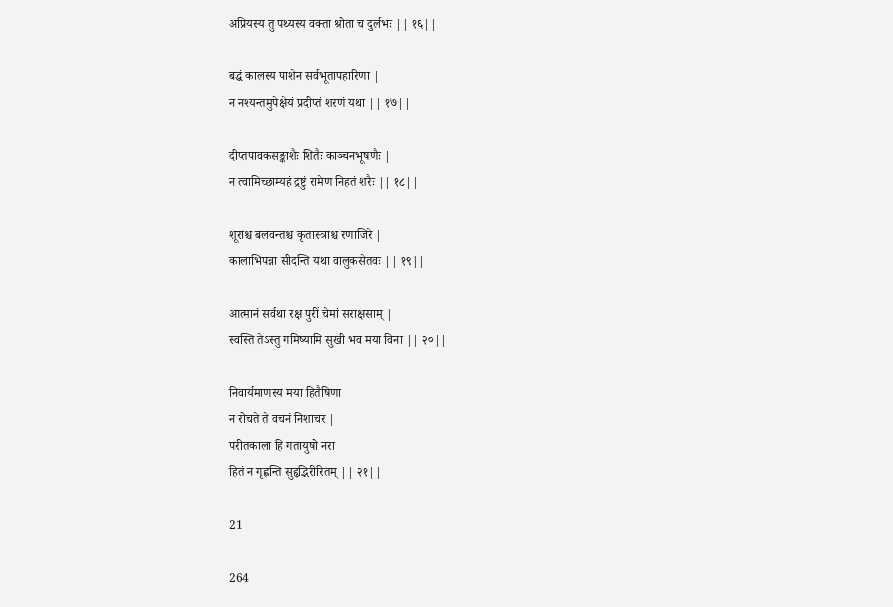अप्रियस्य तु पथ्यस्य वक्ता श्रोता च दुर्लभः || १६||

बद्धं कालस्य पाशेन सर्वभूतापहारिणा |
न नश्यन्तमुपेक्षेयं प्रदीप्तं शरणं यथा || १७||

दीप्तपावकसङ्काशैः शितैः काञ्चनभूषणैः |
न त्वामिच्छाम्यहं द्रष्टुं रामेण निहतं शरैः || १८||

शूराश्च बलवन्तश्च कृतास्त्राश्च रणाजिरे |
कालाभिपन्ना सीदन्ति यथा वालुकसेतवः || १९||

आत्मानं सर्वथा रक्ष पुरीं चेमां सराक्षसाम् |
स्वस्ति तेऽस्तु गमिष्यामि सुखी भव मया विना || २०||

निवार्यमाणस्य मया हितैषिणा
न रोचते ते वचनं निशाचर |
परीतकाला हि गतायुषो नरा
हितं न गृह्णन्ति सुहृद्भिरीरितम् || २१||

21

264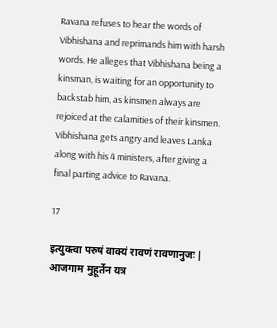Ravana refuses to hear the words of Vibhishana and reprimands him with harsh words. He alleges that Vibhishana being a kinsman, is waiting for an opportunity to backstab him, as kinsmen always are rejoiced at the calamities of their kinsmen. Vibhishana gets angry and leaves Lanka along with his 4 ministers, after giving a final parting advice to Ravana.

17

इत्युक्त्वा परुषं वाक्यं रावणं रावणानुजः |
आजगाम मुहूर्तेन यत्र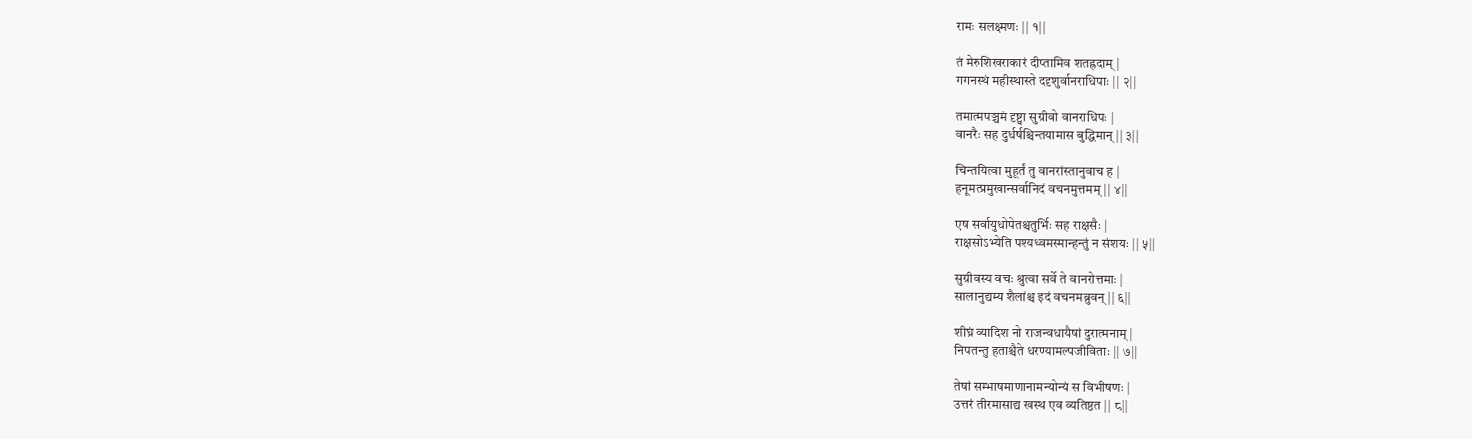रामः सलक्ष्मणः || १||

तं मेरुशिखराकारं दीप्तामिव शतह्रदाम् |
गगनस्थं महीस्थास्ते ददृशुर्वानराधिपाः || २||

तमात्मपञ्चमं दृष्ट्वा सुग्रीवो वानराधिपः |
वानरैः सह दुर्धर्षश्चिन्तयामास बुद्धिमान् || ३||

चिन्तयित्वा मुहूर्तं तु वानरांस्तानुवाच ह |
हनूमत्प्रमुखान्सर्वानिदं वचनमुत्तमम् || ४||

एष सर्वायुधोपेतश्चतुर्भिः सह राक्षसैः |
राक्षसोऽभ्येति पश्यध्वमस्मान्हन्तुं न संशयः || ५||

सुग्रीवस्य वचः श्रुत्वा सर्वे ते वानरोत्तमाः |
सालानुद्यम्य शैलांश्च इदं वचनमब्रुवन् || ६||

शीघ्रं व्यादिश नो राजन्वधायैषां दुरात्मनाम् |
निपतन्तु हताश्चैते धरण्यामल्पजीविताः || ७||

तेषां सम्भाषमाणानामन्योन्यं स विभीषणः |
उत्तरं तीरमासाद्य खस्थ एव व्यतिष्ठत || ८||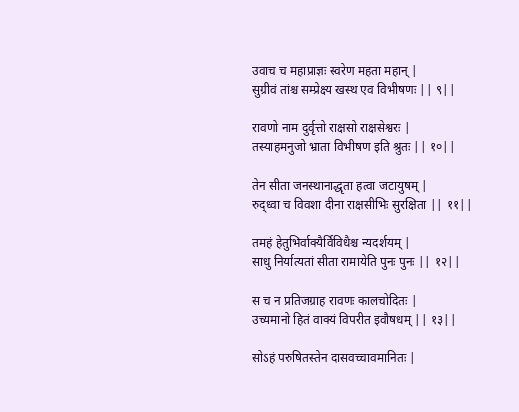उवाच च महाप्राज्ञः स्वरेण महता महान् |
सुग्रीवं तांश्च सम्प्रेक्ष्य खस्थ एव विभीषणः || ९||

रावणो नाम दुर्वृत्तो राक्षसो राक्षसेश्वरः |
तस्याहमनुजो भ्राता विभीषण इति श्रुतः || १०||

तेन सीता जनस्थानाद्धृता हत्वा जटायुषम् |
रुद्ध्वा च विवशा दीना राक्षसीभिः सुरक्षिता || ११||

तमहं हेतुभिर्वाक्यैर्विविधैश्च न्यदर्शयम् |
साधु निर्यात्यतां सीता रामायेति पुनः पुनः || १२||

स च न प्रतिजग्राह रावणः कालचोदितः |
उच्यमानो हितं वाक्यं विपरीत इवौषधम् || १३||

सोऽहं परुषितस्तेन दासवच्चावमानितः |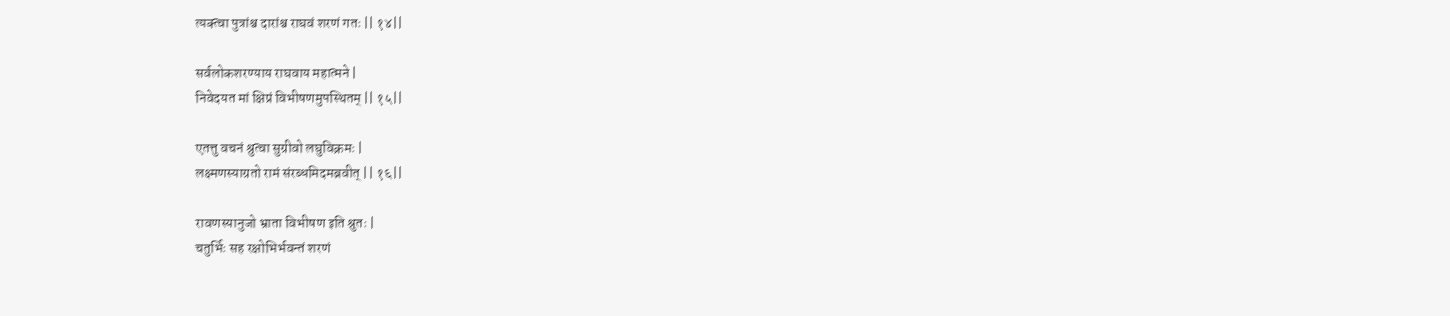त्यक्त्वा पुत्रांश्च दारांश्च राघवं शरणं गतः || १४||

सर्वलोकशरण्याय राघवाय महात्मने |
निवेदयत मां क्षिप्रं विभीषणमुपस्थितम् || १५||

एतत्तु वचनं श्रुत्वा सुग्रीवो लघुविक्रमः |
लक्ष्मणस्याग्रतो रामं संरब्धमिदमब्रवीत् || १६||

रावणस्यानुजो भ्राता विभीषण इति श्रुतः |
चतुर्भिः सह रक्षोभिर्भवन्तं शरणं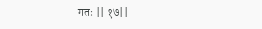गतः || १७||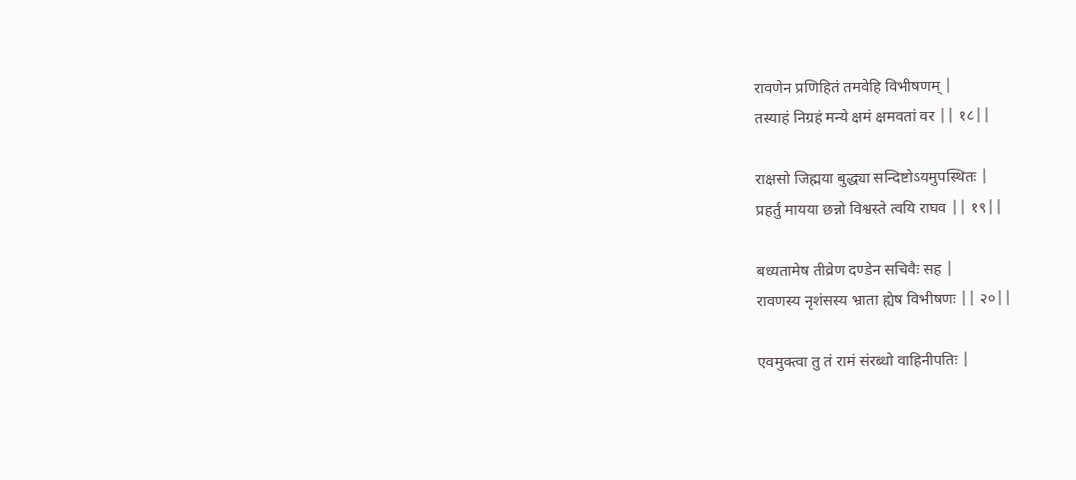रावणेन प्रणिहितं तमवेहि विभीषणम् |
तस्याहं निग्रहं मन्ये क्षमं क्षमवतां वर || १८||

राक्षसो जिह्मया बुद्ध्या सन्दिष्टोऽयमुपस्थितः |
प्रहर्तुं मायया छन्नो विश्वस्ते त्वयि राघव || १९||

बध्यतामेष तीव्रेण दण्डेन सचिवैः सह |
रावणस्य नृशंसस्य भ्राता ह्येष विभीषणः || २०||

एवमुक्त्वा तु तं रामं संरब्धो वाहिनीपतिः |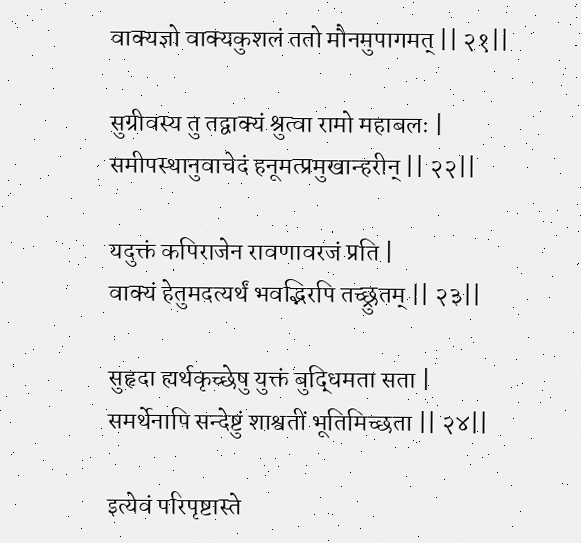वाक्यज्ञो वाक्यकुशलं ततो मौनमुपागमत् || २१||

सुग्रीवस्य तु तद्वाक्यं श्रुत्वा रामो महाबलः |
समीपस्थानुवाचेदं हनूमत्प्रमुखान्हरीन् || २२||

यदुक्तं कपिराजेन रावणावरजं प्रति |
वाक्यं हेतुमदत्यर्थं भवद्भिरपि तच्छ्रुतम् || २३||

सुहृदा ह्यर्थकृच्छेषु युक्तं बुद्धिमता सता |
समर्थेनापि सन्देष्टुं शाश्वतीं भूतिमिच्छता || २४||

इत्येवं परिपृष्टास्ते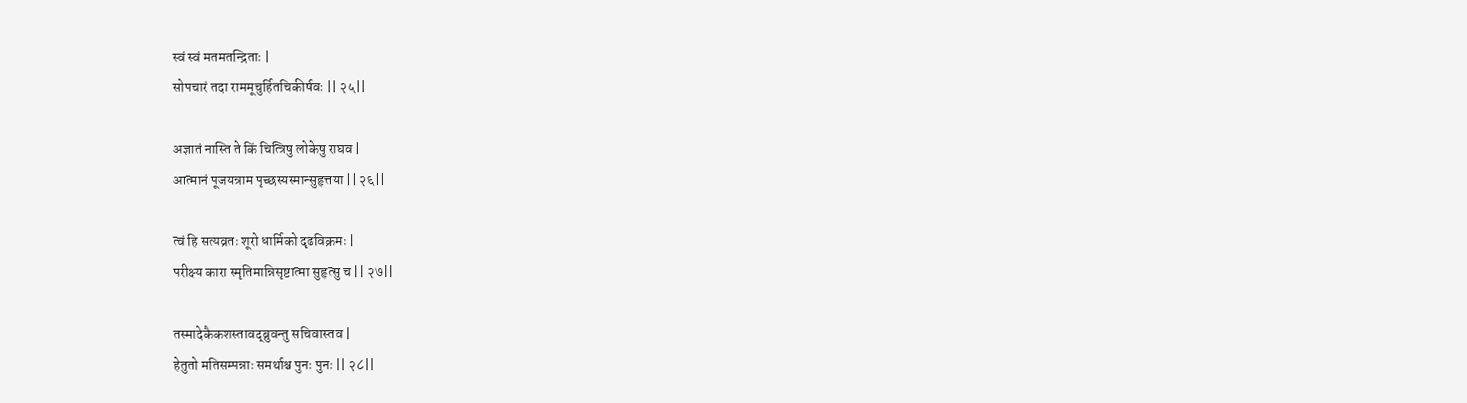स्वं स्वं मतमतन्द्रिताः |
सोपचारं तदा राममूचुर्हितचिकीर्षवः || २५||

अज्ञातं नास्ति ते किं चित्त्रिषु लोकेषु राघव |
आत्मानं पूजयन्राम पृच्छस्यस्मान्सुहृत्तया || २६||

त्वं हि सत्यव्रतः शूरो धार्मिको दृढविक्रमः |
परीक्ष्य कारा स्मृतिमान्निसृष्टात्मा सुहृत्सु च || २७||

तस्मादेकैकशस्तावद्ब्रुवन्तु सचिवास्तव |
हेतुतो मतिसम्पन्नाः समर्थाश्च पुनः पुनः || २८||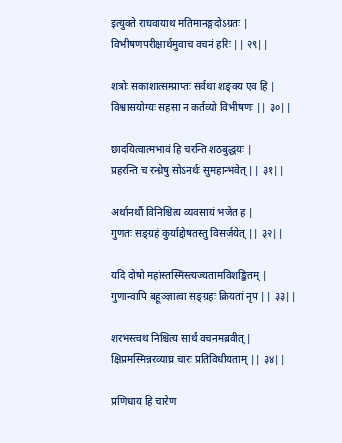इत्युक्ते राघवायाथ मतिमानङ्गदोऽग्रतः |
विभीषणपरीक्षार्थमुवाच वचनं हरिः || २९||

शत्रोः सकाशात्सम्प्राप्तः सर्वथा शङ्क्य एव हि |
विश्वासयोग्यः सहसा न कर्तव्यो विभीषणः || ३०||

छादयित्वात्मभावं हि चरन्ति शठबुद्धयः |
प्रहरन्ति च रन्ध्रेषु सोऽनर्थः सुमहान्भवेत् || ३१||

अर्थानर्थौ विनिश्चित्य व्यवसायं भजेत ह |
गुणतः सङ्ग्रहं कुर्याद्दोषतस्तु विसर्जयेत् || ३२||

यदि दोषो महांस्तस्मिंस्त्यज्यतामविशङ्कितम् |
गुणान्वापि बहूञ्ज्ञात्वा सङ्ग्रहः क्रियतां नृप || ३३||

शरभस्त्वथ निश्चित्य सार्थं वचनमब्रवीत् |
क्षिप्रमस्मिन्नरव्याघ्र चारः प्रतिविधीयताम् || ३४||

प्रणिधाय हि चारेण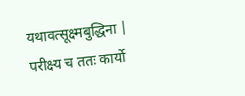यथावत्सूक्ष्मबुद्धिना |
परीक्ष्य च ततः कार्यो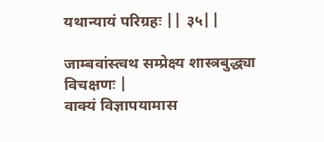यथान्यायं परिग्रहः || ३५||

जाम्बवांस्त्वथ सम्प्रेक्ष्य शास्त्रबुद्ध्या विचक्षणः |
वाक्यं विज्ञापयामास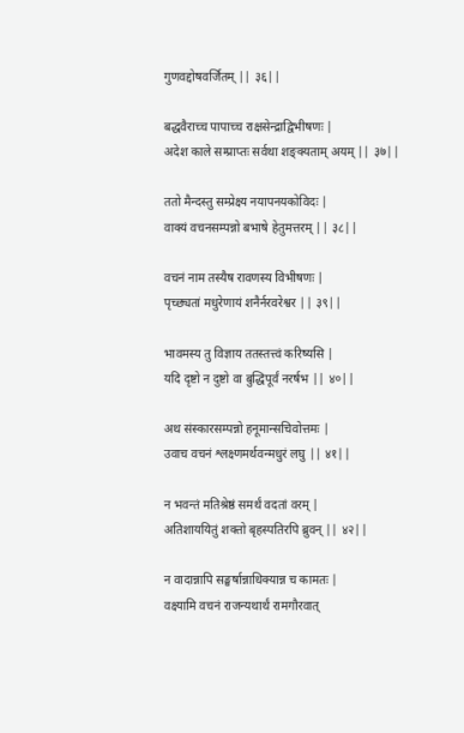गुणवद्दोषवर्जितम् || ३६||

बद्धवैराच्च पापाच्च राक्षसेन्द्राद्विभीषणः |
अदेश काले सम्प्राप्तः सर्वथा शङ्क्यताम् अयम् || ३७||

ततो मैन्दस्तु सम्प्रेक्ष्य नयापनयकोविदः |
वाक्यं वचनसम्पन्नो बभाषे हेतुमत्तरम् || ३८||

वचनं नाम तस्यैष रावणस्य विभीषणः |
पृच्छ्यतां मधुरेणायं शनैर्नरवरेश्वर || ३९||

भावमस्य तु विज्ञाय ततस्तत्त्वं करिष्यसि |
यदि दृष्टो न दुष्टो वा बुद्धिपूर्वं नरर्षभ || ४०||

अथ संस्कारसम्पन्नो हनूमान्सचिवोत्तमः |
उवाच वचनं श्लक्ष्णमर्थवन्मधुरं लघु || ४१||

न भवन्तं मतिश्रेष्ठं समर्थं वदतां वरम् |
अतिशाययितुं शक्तो बृहस्पतिरपि ब्रुवन् || ४२||

न वादान्नापि सङ्घर्षान्नाधिक्यान्न च कामतः |
वक्ष्यामि वचनं राजन्यथार्थं रामगौरवात्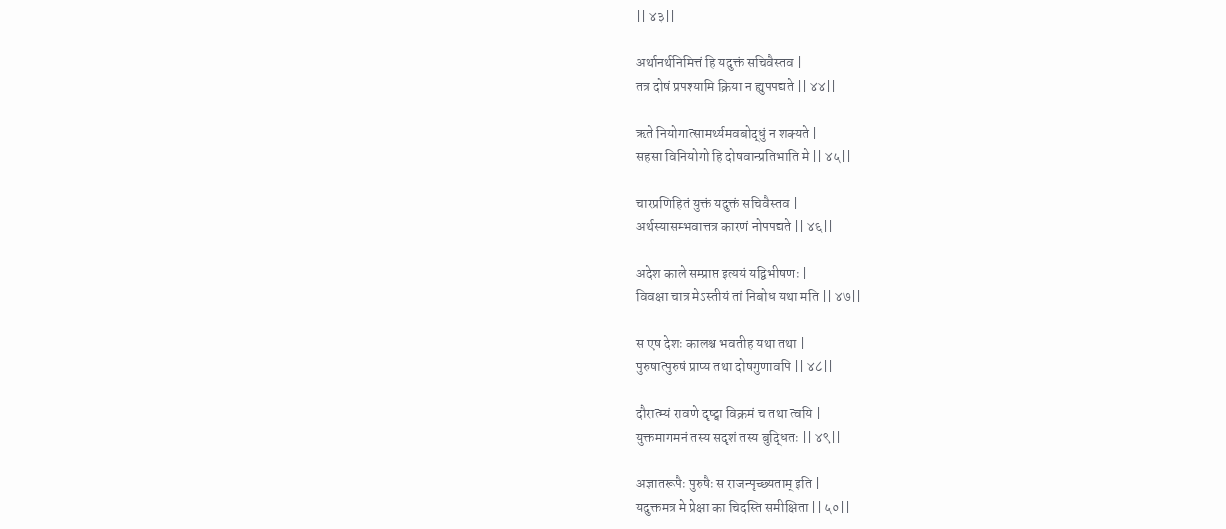|| ४३||

अर्थानर्थनिमित्तं हि यदुक्तं सचिवैस्तव |
तत्र दोषं प्रपश्यामि क्रिया न ह्युपपद्यते || ४४||

ऋते नियोगात्सामर्थ्यमवबोद्धुं न शक्यते |
सहसा विनियोगो हि दोषवान्प्रतिभाति मे || ४५||

चारप्रणिहितं युक्तं यदुक्तं सचिवैस्तव |
अर्थस्यासम्भवात्तत्र कारणं नोपपद्यते || ४६||

अदेश काले सम्प्राप्त इत्ययं यद्विभीषणः |
विवक्षा चात्र मेऽस्तीयं तां निबोध यथा मति || ४७||

स एष देशः कालश्च भवतीह यथा तथा |
पुरुषात्पुरुषं प्राप्य तथा दोषगुणावपि || ४८||

दौरात्म्यं रावणे दृष्ट्वा विक्रमं च तथा त्वयि |
युक्तमागमनं तस्य सदृशं तस्य बुद्धितः || ४९||

अज्ञातरूपैः पुरुषैः स राजन्पृच्छ्यताम् इति |
यदुक्तमत्र मे प्रेक्षा का चिदस्ति समीक्षिता || ५०||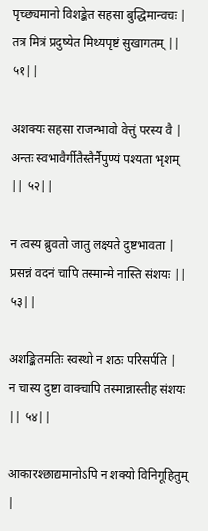पृच्छ्यमानो विशङ्केत सहसा बुद्धिमान्वचः |
तत्र मित्रं प्रदुष्येत मिथ्यपृष्टं सुखागतम् || ५१||

अशक्यः सहसा राजन्भावो वेत्तुं परस्य वै |
अन्तः स्वभावैर्गीतैस्तैर्नैपुण्यं पश्यता भृशम् || ५२||

न त्वस्य ब्रुवतो जातु लक्ष्यते दुष्टभावता |
प्रसन्नं वदनं चापि तस्मान्मे नास्ति संशयः || ५३||

अशङ्कितमतिः स्वस्थो न शठः परिसर्पति |
न चास्य दुष्टा वाक्चापि तस्मान्नास्तीह संशयः || ५४||

आकारश्छाद्यमानोऽपि न शक्यो विनिगूहितुम् |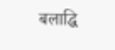बलाद्धि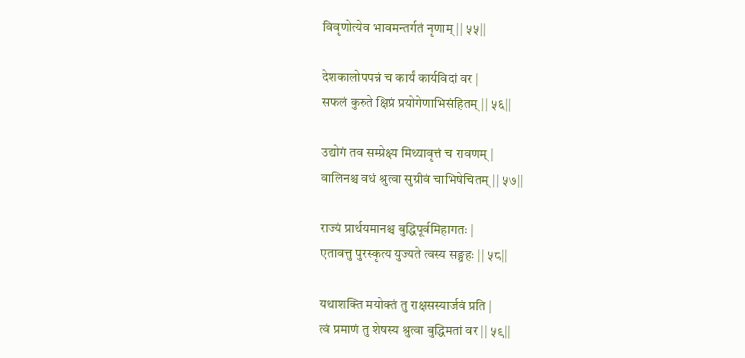विवृणोत्येव भावमन्तर्गतं नृणाम् || ५५||

देशकालोपपन्नं च कार्यं कार्यविदां वर |
सफलं कुरुते क्षिप्रं प्रयोगेणाभिसंहितम् || ५६||

उद्योगं तव सम्प्रेक्ष्य मिथ्यावृत्तं च रावणम् |
वालिनश्च वधं श्रुत्वा सुग्रीवं चाभिषेचितम् || ५७||

राज्यं प्रार्थयमानश्च बुद्धिपूर्वमिहागतः |
एतावत्तु पुरस्कृत्य युज्यते त्वस्य सङ्ग्रहः || ५८||

यथाशक्ति मयोक्तं तु राक्षसस्यार्जवं प्रति |
त्वं प्रमाणं तु शेषस्य श्रुत्वा बुद्धिमतां वर || ५९||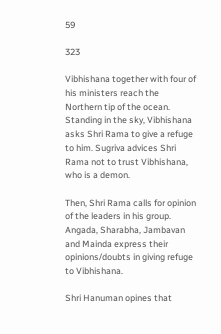59

323

Vibhishana together with four of his ministers reach the Northern tip of the ocean. Standing in the sky, Vibhishana asks Shri Rama to give a refuge to him. Sugriva advices Shri Rama not to trust Vibhishana, who is a demon.

Then, Shri Rama calls for opinion of the leaders in his group. Angada, Sharabha, Jambavan and Mainda express their opinions/doubts in giving refuge to Vibhishana.

Shri Hanuman opines that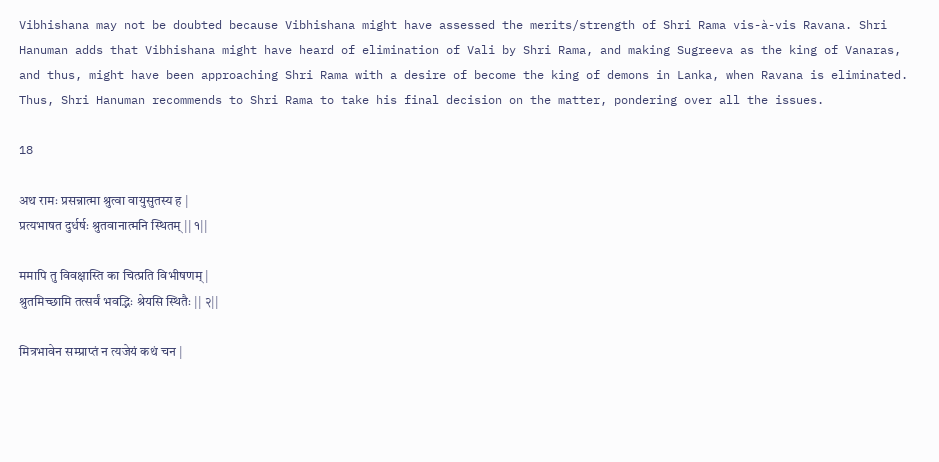Vibhishana may not be doubted because Vibhishana might have assessed the merits/strength of Shri Rama vis-à-vis Ravana. Shri Hanuman adds that Vibhishana might have heard of elimination of Vali by Shri Rama, and making Sugreeva as the king of Vanaras, and thus, might have been approaching Shri Rama with a desire of become the king of demons in Lanka, when Ravana is eliminated. Thus, Shri Hanuman recommends to Shri Rama to take his final decision on the matter, pondering over all the issues.

18

अथ रामः प्रसन्नात्मा श्रुत्वा वायुसुतस्य ह |
प्रत्यभाषत दुर्धर्षः श्रुतवानात्मनि स्थितम् || १||

ममापि तु विवक्षास्ति का चित्प्रति विभीषणम् |
श्रुतमिच्छामि तत्सर्वं भवद्भिः श्रेयसि स्थितैः || २||

मित्रभावेन सम्प्राप्तं न त्यजेयं कथं चन |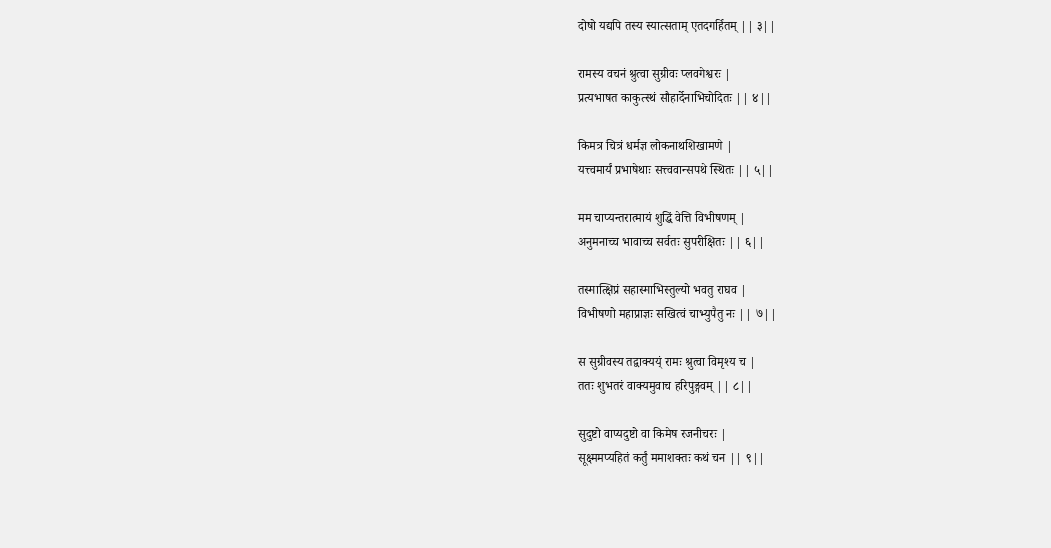दोषो यद्यपि तस्य स्यात्सताम् एतदगर्हितम् || ३||

रामस्य वचनं श्रुत्वा सुग्रीवः प्लवगेश्वरः |
प्रत्यभाषत काकुत्स्थं सौहार्देनाभिचोदितः || ४||

किमत्र चित्रं धर्मज्ञ लोकनाथशिखामणे |
यत्त्वमार्यं प्रभाषेथाः सत्त्ववान्सपथे स्थितः || ५||

मम चाप्यन्तरात्मायं शुद्धिं वेत्ति विभीषणम् |
अनुमनाच्च भावाच्च सर्वतः सुपरीक्षितः || ६||

तस्मात्क्षिप्रं सहास्माभिस्तुल्यो भवतु राघव |
विभीषणो महाप्राज्ञः सखित्वं चाभ्युपैतु नः || ७||

स सुग्रीवस्य तद्वाक्यय्ं रामः श्रुत्वा विमृश्य च |
ततः शुभतरं वाक्यमुवाच हरिपुङ्गवम् || ८||

सुदुष्टो वाप्यदुष्टो वा किमेष रजनीचरः |
सूक्ष्ममप्यहितं कर्तुं ममाशक्तः कथं चन || ९||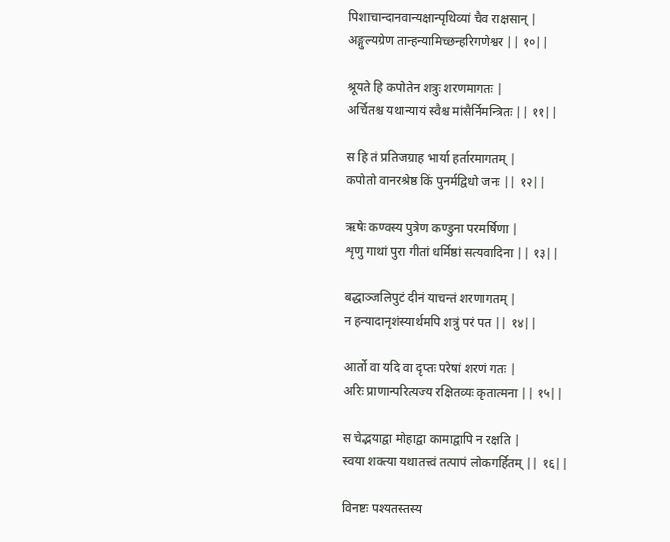पिशाचान्दानवान्यक्षान्पृथिव्यां चैव राक्षसान् |
अङ्गुल्यग्रेण तान्हन्यामिच्छन्हरिगणेश्वर || १०||

श्रूयते हि कपोतेन शत्रुः शरणमागतः |
अर्चितश्च यथान्यायं स्वैश्च मांसैर्निमन्त्रितः || ११||

स हि तं प्रतिजग्राह भार्या हर्तारमागतम् |
कपोतो वानरश्रेष्ठ किं पुनर्मद्विधो जनः || १२||

ऋषेः कण्वस्य पुत्रेण कण्डुना परमर्षिणा |
शृणु गाथां पुरा गीतां धर्मिष्ठां सत्यवादिना || १३||

बद्धाञ्जलिपुटं दीनं याचन्तं शरणागतम् |
न हन्यादानृशंस्यार्थमपि शत्रुं परं पत || १४||

आर्तो वा यदि वा दृप्तः परेषां शरणं गतः |
अरिः प्राणान्परित्यज्य रक्षितव्यः कृतात्मना || १५||

स चेद्भयाद्वा मोहाद्वा कामाद्वापि न रक्षति |
स्वया शक्त्या यथातत्त्वं तत्पापं लोकगर्हितम् || १६||

विनष्टः पश्यतस्तस्य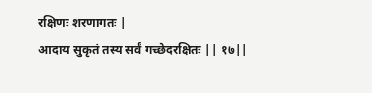रक्षिणः शरणागतः |
आदाय सुकृतं तस्य सर्वं गच्छेदरक्षितः || १७||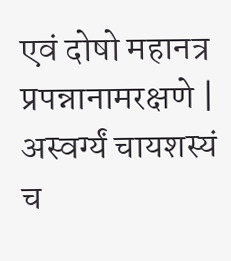एवं दोषो महानत्र प्रपन्नानामरक्षणे |
अस्वर्ग्यं चायशस्यं च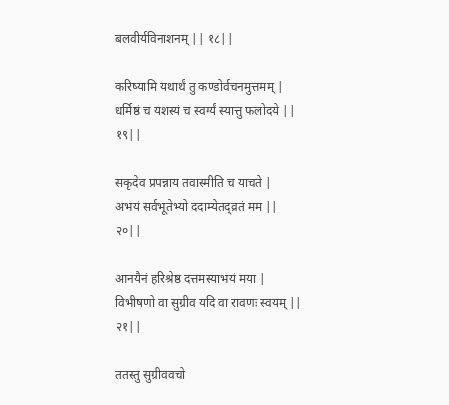बलवीर्यविनाशनम् || १८||

करिष्यामि यथार्थं तु कण्डोर्वचनमुत्तमम् |
धर्मिष्ठं च यशस्यं च स्वर्ग्यं स्यात्तु फलोदये || १९||

सकृदेव प्रपन्नाय तवास्मीति च याचते |
अभयं सर्वभूतेभ्यो ददाम्येतद्व्रतं मम || २०||

आनयैनं हरिश्रेष्ठ दत्तमस्याभयं मया |
विभीषणो वा सुग्रीव यदि वा रावणः स्वयम् || २१||

ततस्तु सुग्रीववचो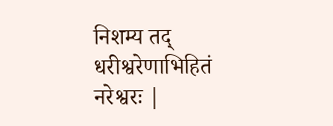निशम्य तद्
धरीश्वरेणाभिहितं नरेश्वरः |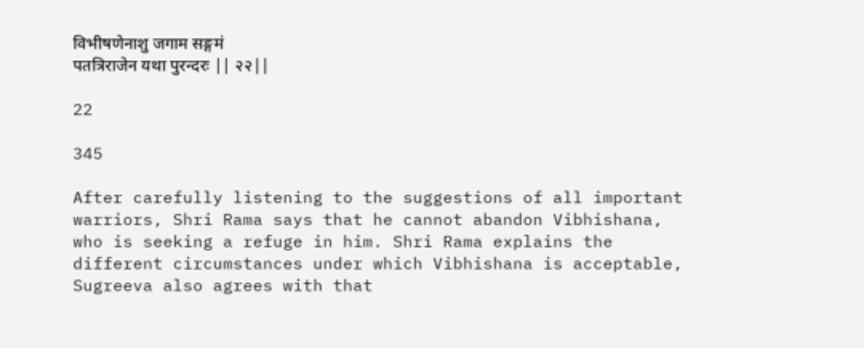विभीषणेनाशु जगाम सङ्गमं
पतत्रिराजेन यथा पुरन्दरः || २२||

22

345

After carefully listening to the suggestions of all important warriors, Shri Rama says that he cannot abandon Vibhishana, who is seeking a refuge in him. Shri Rama explains the different circumstances under which Vibhishana is acceptable, Sugreeva also agrees with that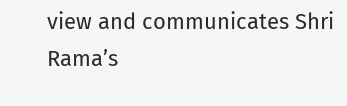view and communicates Shri Rama’s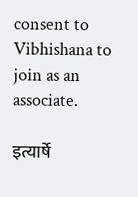consent to Vibhishana to join as an associate.

इत्यार्षे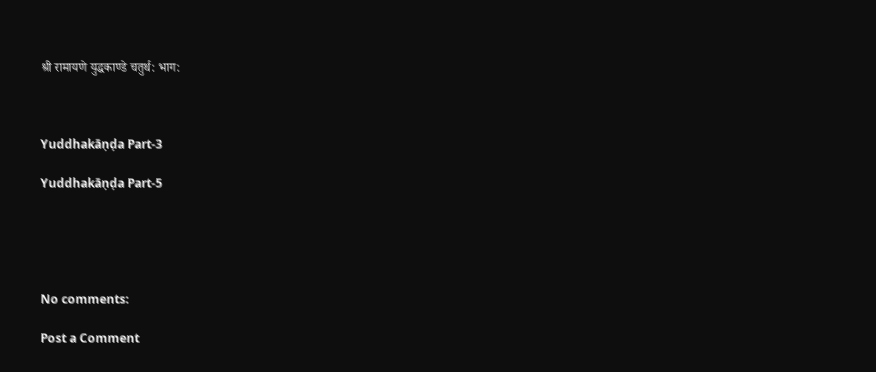श्री रामायणे युद्धकाण्डे चतुर्थ: भाग:



Yuddhakāṇḍa Part-3

Yuddhakāṇḍa Part-5





No comments:

Post a Comment